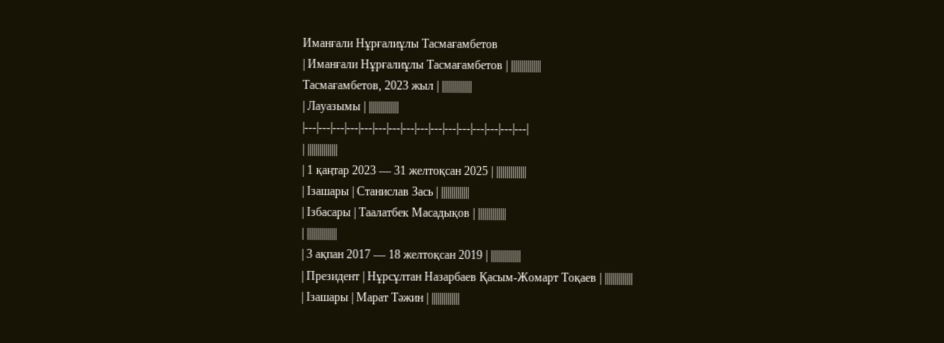Иманғали Нұрғалиұлы Тасмағамбетов
| Иманғали Нұрғалиұлы Тасмағамбетов | |||||||||||||||
Тасмағамбетов, 2023 жыл | |||||||||||||||
| Лауазымы | |||||||||||||||
|---|---|---|---|---|---|---|---|---|---|---|---|---|---|---|---|
| |||||||||||||||
| 1 қаңтар 2023 — 31 желтоқсан 2025 | |||||||||||||||
| Ізашары | Станислав Зась | ||||||||||||||
| Ізбасары | Таалатбек Масадықов | ||||||||||||||
| |||||||||||||||
| 3 ақпан 2017 — 18 желтоқсан 2019 | |||||||||||||||
| Президент | Нұрсұлтан Назарбаев Қасым-Жомарт Тоқаев | ||||||||||||||
| Ізашары | Марат Тәжин | ||||||||||||||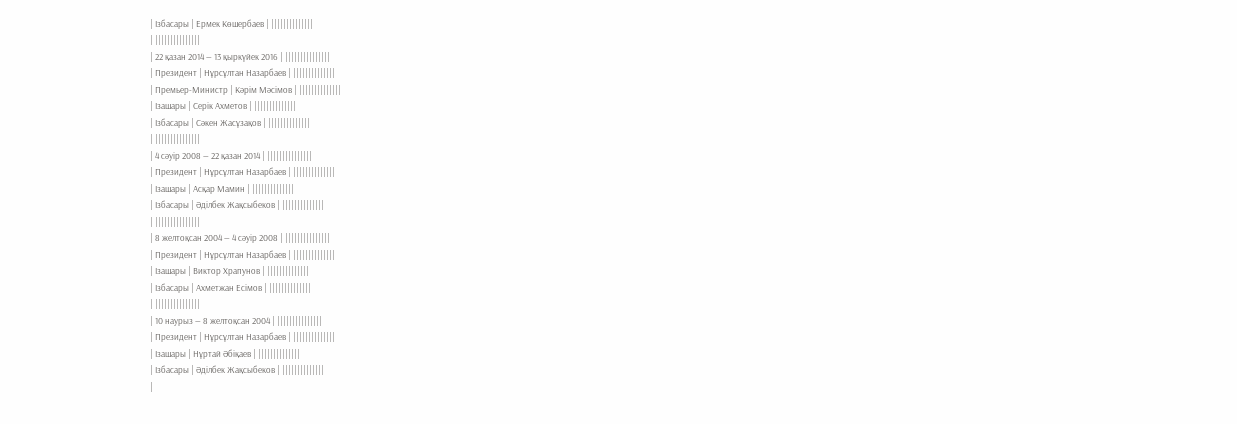| Ізбасары | Ермек Көшербаев | ||||||||||||||
| |||||||||||||||
| 22 қазан 2014 — 13 қыркүйек 2016 | |||||||||||||||
| Президент | Нұрсұлтан Назарбаев | ||||||||||||||
| Премьер-Министр | Кәрім Мәсімов | ||||||||||||||
| Ізашары | Серік Ахметов | ||||||||||||||
| Ізбасары | Сәкен Жасұзақов | ||||||||||||||
| |||||||||||||||
| 4 сәуір 2008 — 22 қазан 2014 | |||||||||||||||
| Президент | Нұрсұлтан Назарбаев | ||||||||||||||
| Ізашары | Асқар Мамин | ||||||||||||||
| Ізбасары | Әділбек Жақсыбеков | ||||||||||||||
| |||||||||||||||
| 8 желтоқсан 2004 — 4 сәуір 2008 | |||||||||||||||
| Президент | Нұрсұлтан Назарбаев | ||||||||||||||
| Ізашары | Виктор Храпунов | ||||||||||||||
| Ізбасары | Ахметжан Есімов | ||||||||||||||
| |||||||||||||||
| 10 наурыз — 8 желтоқсан 2004 | |||||||||||||||
| Президент | Нұрсұлтан Назарбаев | ||||||||||||||
| Ізашары | Нұртай Әбіқаев | ||||||||||||||
| Ізбасары | Әділбек Жақсыбеков | ||||||||||||||
|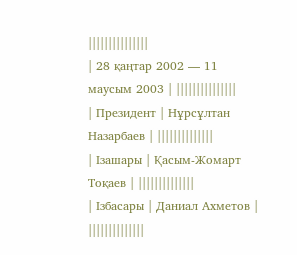|||||||||||||||
| 28 қаңтар 2002 — 11 маусым 2003 | |||||||||||||||
| Президент | Нұрсұлтан Назарбаев | ||||||||||||||
| Ізашары | Қасым-Жомарт Тоқаев | ||||||||||||||
| Ізбасары | Даниал Ахметов | ||||||||||||||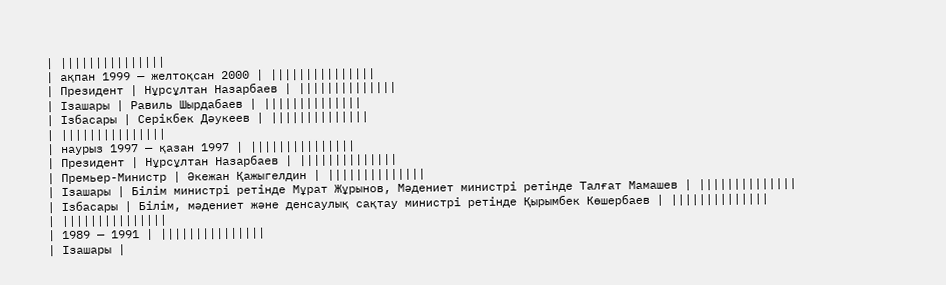| |||||||||||||||
| ақпан 1999 — желтоқсан 2000 | |||||||||||||||
| Президент | Нұрсұлтан Назарбаев | ||||||||||||||
| Ізашары | Равиль Шырдабаев | ||||||||||||||
| Ізбасары | Серікбек Дәукеев | ||||||||||||||
| |||||||||||||||
| наурыз 1997 — қазан 1997 | |||||||||||||||
| Президент | Нұрсұлтан Назарбаев | ||||||||||||||
| Премьер-Министр | Әкежан Қажыгелдин | ||||||||||||||
| Ізашары | Білім министрі ретінде Мұрат Жұрынов, Мәдениет министрі ретінде Талғат Мамашев | ||||||||||||||
| Ізбасары | Білім, мәдениет және денсаулық сақтау министрі ретінде Қырымбек Көшербаев | ||||||||||||||
| |||||||||||||||
| 1989 — 1991 | |||||||||||||||
| Ізашары |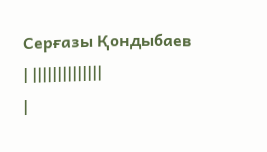Серғазы Қондыбаев | ||||||||||||||
|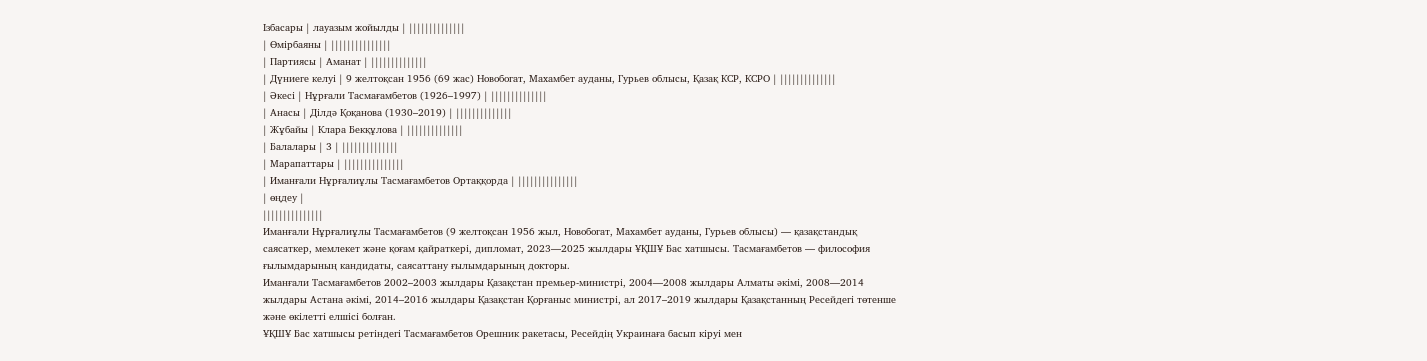Ізбасары | лауазым жойылды | ||||||||||||||
| Өмірбаяны | |||||||||||||||
| Партиясы | Аманат | ||||||||||||||
| Дүниеге келуі | 9 желтоқсан 1956 (69 жас) Новобогат, Махамбет ауданы, Гурьев облысы, Қазақ КСР, КСРО | ||||||||||||||
| Әкесі | Нұрғали Тасмағамбетов (1926–1997) | ||||||||||||||
| Анасы | Ділдә Қоқанова (1930–2019) | ||||||||||||||
| Жұбайы | Клара Бекқұлова | ||||||||||||||
| Балалары | 3 | ||||||||||||||
| Марапаттары | |||||||||||||||
| Иманғали Нұрғалиұлы Тасмағамбетов Ортаққорда | |||||||||||||||
| өңдеу |
|||||||||||||||
Иманғали Нұрғалиұлы Тасмағамбетов (9 желтоқсан 1956 жыл, Новобогат, Махамбет ауданы, Гурьев облысы) — қазақстандық саясаткер, мемлекет және қоғам қайраткері, дипломат, 2023—2025 жылдары ҰҚШҰ Бас хатшысы. Тасмағамбетов — философия ғылымдарының кандидаты, саясаттану ғылымдарының докторы.
Иманғали Тасмағамбетов 2002–2003 жылдары Қазақстан премьер-министрі, 2004—2008 жылдары Алматы әкімі, 2008—2014 жылдары Астана әкімі, 2014–2016 жылдары Қазақстан Қорғаныс министрі, ал 2017–2019 жылдары Қазақстанның Ресейдегі төтенше және өкілетті елшісі болған.
ҰҚШҰ Бас хатшысы ретіндегі Тасмағамбетов Орешник ракетасы, Ресейдің Украинаға басып кіруі мен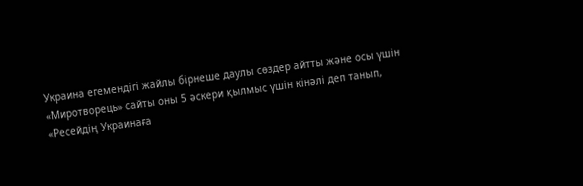Украина егемендігі жайлы бірнеше даулы сөздер айтты және осы үшін «Миротворець» сайты оны 5 әскери қылмыс үшін кінәлі деп танып, «Ресейдің Украинаға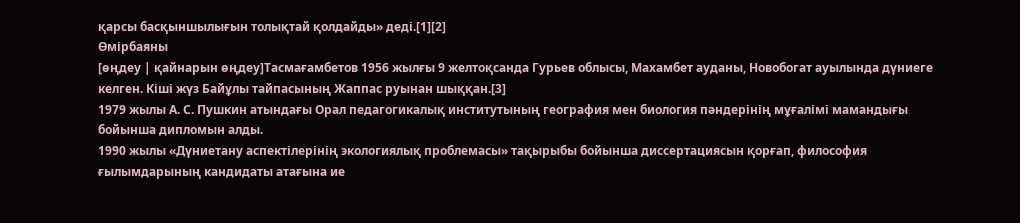қарсы басқыншылығын толықтай қолдайды» деді.[1][2]
Өмірбаяны
[өңдеу | қайнарын өңдеу]Тасмағамбетов 1956 жылғы 9 желтоқсанда Гурьев облысы, Махамбет ауданы, Новобогат ауылында дүниеге келген. Кіші жүз Байұлы тайпасының Жаппас руынан шыққан.[3]
1979 жылы А. С. Пушкин атындағы Орал педагогикалық институтының география мен биология пәндерінің мұғалімі мамандығы бойынша дипломын алды.
1990 жылы «Дүниетану аспектілерінің экологиялық проблемасы» тақырыбы бойынша диссертациясын қорғап, философия ғылымдарының кандидаты атағына ие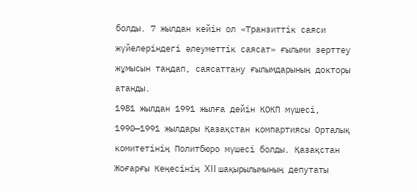болды. 7 жылдан кейін ол «Транзиттік саяси жүйелеріндегі әлеуметтік саясат» ғылыми зерттеу жұмысын таңдап, саясаттану ғылымдарының докторы атанды.
1981 жылдан 1991 жылға дейін КОКП мүшесі, 1990—1991 жылдары Қазақстан компартиясы Орталық комитетінің Политбюро мүшесі болды. Қазақстан Жоғарғы Кеңесінің XII шақырылымының депутаты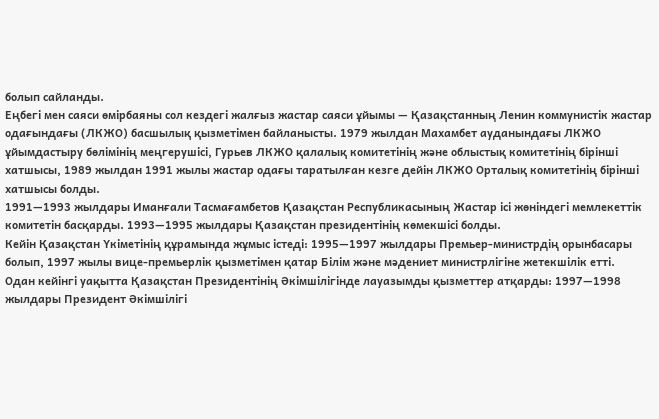болып сайланды.
Еңбегі мен саяси өмірбаяны сол кездегі жалғыз жастар саяси ұйымы — Қазақстанның Ленин коммунистік жастар одағындағы (ЛКЖО) басшылық қызметімен байланысты. 1979 жылдан Махамбет ауданындағы ЛКЖО ұйымдастыру бөлімінің меңгерушісі, Гурьев ЛКЖО қалалық комитетінің және облыстық комитетінің бірінші хатшысы, 1989 жылдан 1991 жылы жастар одағы таратылған кезге дейін ЛКЖО Орталық комитетінің бірінші хатшысы болды.
1991—1993 жылдары Иманғали Тасмағамбетов Қазақстан Республикасының Жастар ісі жөніндегі мемлекеттік комитетін басқарды. 1993—1995 жылдары Қазақстан президентінің көмекшісі болды.
Кейін Қазақстан Үкіметінің құрамында жұмыс істеді: 1995—1997 жылдары Премьер-министрдің орынбасары болып, 1997 жылы вице-премьерлік қызметімен қатар Білім және мәдениет министрлігіне жетекшілік етті.
Одан кейінгі уақытта Қазақстан Президентінің Әкімшілігінде лауазымды қызметтер атқарды: 1997—1998 жылдары Президент Әкімшілігі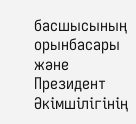басшысының орынбасары және Президент Әкімшілігінің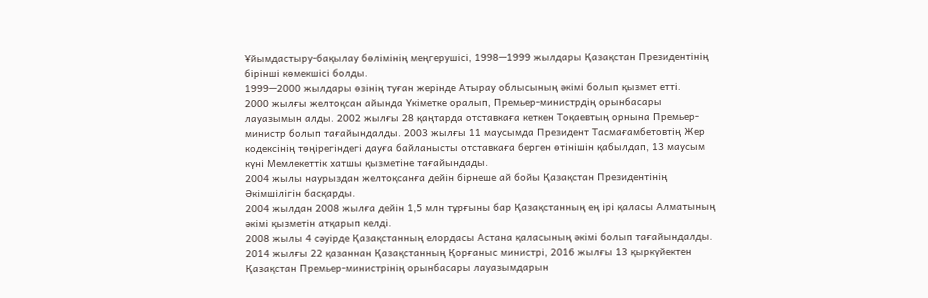Ұйымдастыру-бақылау бөлімінің меңгерушісі, 1998—1999 жылдары Қазақстан Президентінің бірінші көмекшісі болды.
1999—2000 жылдары өзінің туған жерінде Атырау облысының әкімі болып қызмет етті.
2000 жылғы желтоқсан айында Үкіметке оралып, Премьер-министрдің орынбасары лауазымын алды. 2002 жылғы 28 қаңтарда отставкаға кеткен Тоқаевтың орнына Премьер-министр болып тағайындалды. 2003 жылғы 11 маусымда Президент Тасмағамбетовтің Жер кодексінің төңірегіндегі дауға байланысты отставкаға берген өтінішін қабылдап, 13 маусым күні Мемлекеттік хатшы қызметіне тағайындады.
2004 жылы наурыздан желтоқсанға дейін бірнеше ай бойы Қазақстан Президентінің Әкімшілігін басқарды.
2004 жылдан 2008 жылға дейін 1,5 млн тұрғыны бар Қазақстанның ең ірі қаласы Алматының әкімі қызметін атқарып келді.
2008 жылы 4 сәуірде Қазақстанның елордасы Астана қаласының әкімі болып тағайындалды.
2014 жылғы 22 қазаннан Қазақстанның Қорғаныс министрі, 2016 жылғы 13 қыркүйектен Қазақстан Премьер-министрінің орынбасары лауазымдарын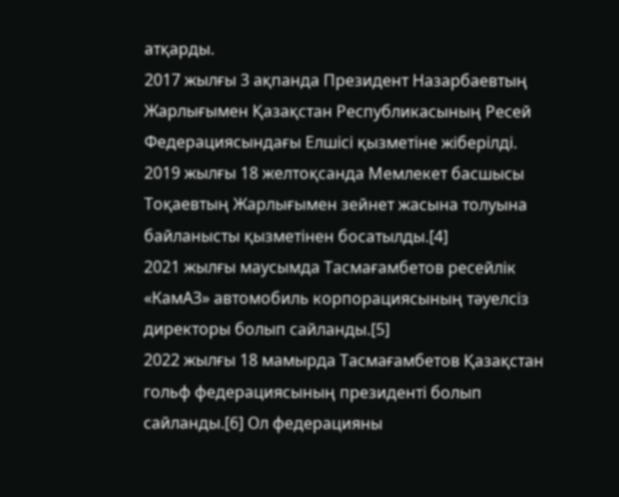атқарды.
2017 жылғы 3 ақпанда Президент Назарбаевтың Жарлығымен Қазақстан Республикасының Ресей Федерациясындағы Елшісі қызметіне жіберілді. 2019 жылғы 18 желтоқсанда Мемлекет басшысы Тоқаевтың Жарлығымен зейнет жасына толуына байланысты қызметінен босатылды.[4]
2021 жылғы маусымда Тасмағамбетов ресейлік «КамАЗ» автомобиль корпорациясының тәуелсіз директоры болып сайланды.[5]
2022 жылғы 18 мамырда Тасмағамбетов Қазақстан гольф федерациясының президенті болып сайланды.[6] Ол федерацияны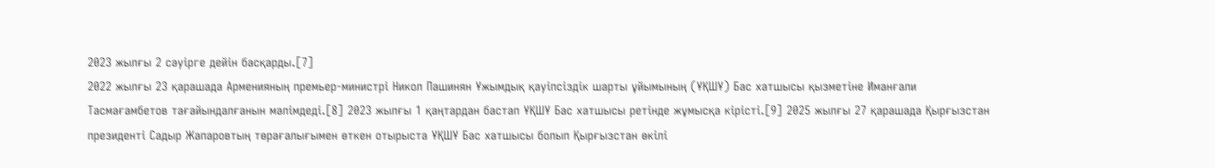2023 жылғы 2 сәуірге дейін басқарды.[7]
2022 жылғы 23 қарашада Арменияның премьер-министрі Никол Пашинян Ұжымдық қауіпсіздік шарты ұйымының (ҰҚШҰ) Бас хатшысы қызметіне Иманғали Тасмағамбетов тағайындалғанын мәлімдеді.[8] 2023 жылғы 1 қаңтардан бастап ҰҚШҰ Бас хатшысы ретінде жұмысқа кірісті.[9] 2025 жылғы 27 қарашада Қырғызстан президенті Садыр Жапаровтың төрағалығымен өткен отырыста ҰҚШҰ Бас хатшысы болып Қырғызстан өкілі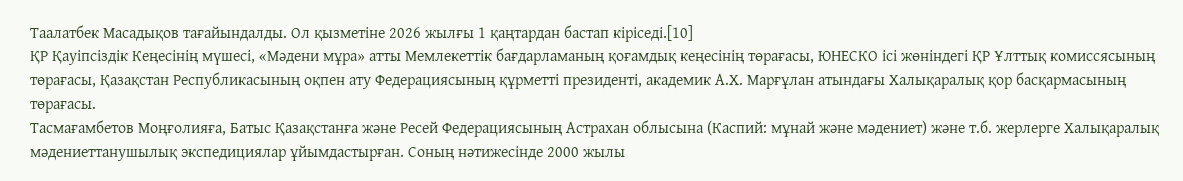Таалатбек Масадықов тағайындалды. Ол қызметіне 2026 жылғы 1 қаңтардан бастап кіріседі.[10]
ҚР Қауіпсіздік Кеңесінің мүшесі, «Мәдени мұра» атты Мемлекеттік бағдарламаның қоғамдық кеңесінің төрағасы, ЮНЕСКО ісі жөніндегі ҚР Ұлттық комиссясының төрағасы, Қазақстан Республикасының оқпен ату Федерациясының құрметті президенті, академик А.Х. Марғұлан атындағы Халықаралық қор басқармасының төрағасы.
Тасмағамбетов Моңғолияға, Батыс Қазақстанға және Ресей Федерациясының Астрахан облысына (Каспий: мұнай және мәдениет) және т.б. жерлерге Халықаралық мәдениеттанушылық экспедициялар ұйымдастырған. Соның нәтижесінде 2000 жылы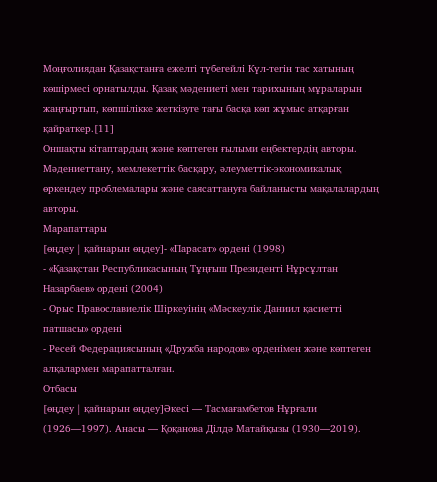Моңғолиядан Қазақстанға ежелгі түбегейлі Күл-тегін тас хатының көшірмесі орнатылды. Қазақ мәдениеті мен тарихының мұраларын жаңғыртып, көпшілікке жеткізуге тағы басқа көп жұмыс атқарған қайраткер.[11]
Оншақты кітаптардың және көптеген ғылыми еңбектердің авторы. Мәдениеттану, мемлекеттік басқару, әлеуметтік-экономикалық өркендеу проблемалары және саясаттануға байланысты мақалалардың авторы.
Марапаттары
[өңдеу | қайнарын өңдеу]- «Парасат» ордені (1998)
- «Қазақстан Республикасының Тұңғыш Президенті Нұрсұлтан Назарбаев» ордені (2004)
- Орыс Православиелік Шіркеуінің «Мәскеулік Даниил қасиетті патшасы» ордені
- Ресей Федерациясының «Дружба народов» орденімен және көптеген алқалармен марапатталған.
Отбасы
[өңдеу | қайнарын өңдеу]Әкесі — Тасмағамбетов Нұрғали (1926—1997). Анасы — Қоқанова Ділдә Матайқызы (1930—2019).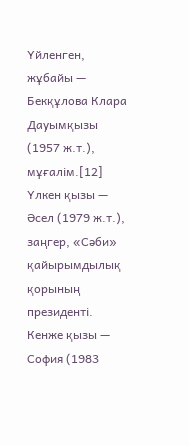Үйленген, жұбайы — Бекқұлова Клара Дауымқызы (1957 ж.т.), мұғалім.[12]
Үлкен қызы — Әсел (1979 ж.т.), заңгер, «Сәби» қайырымдылық қорының президенті.
Кенже қызы — София (1983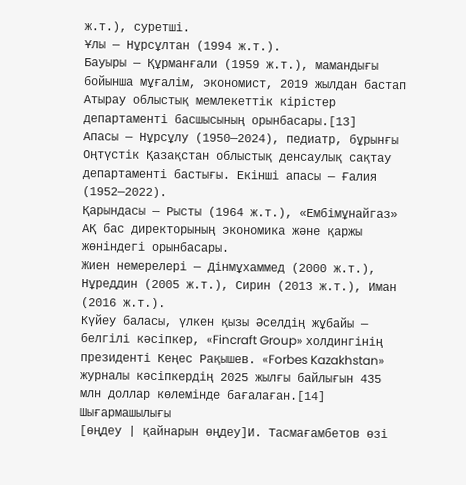ж.т.), суретші.
Ұлы — Нұрсұлтан (1994 ж.т.).
Бауыры — Құрманғали (1959 ж.т.), мамандығы бойынша мұғалім, экономист, 2019 жылдан бастап Атырау облыстық мемлекеттік кірістер департаменті басшысының орынбасары.[13]
Апасы — Нұрсұлу (1950—2024), педиатр, бұрынғы Оңтүстік Қазақстан облыстық денсаулық сақтау департаменті бастығы. Екінші апасы — Ғалия (1952—2022).
Қарындасы — Рысты (1964 ж.т.), «Ембімұнайгаз» АҚ бас директорының экономика және қаржы жөніндегі орынбасары.
Жиен немерелері — Дінмұхаммед (2000 ж.т.), Нұреддин (2005 ж.т.), Сирин (2013 ж.т.), Иман (2016 ж.т.).
Күйеу баласы, үлкен қызы Әселдің жұбайы — белгілі кәсіпкер, «Fincraft Group» холдингінің президенті Кеңес Рақышев. «Forbes Kazakhstan» журналы кәсіпкердің 2025 жылғы байлығын 435 млн доллар көлемінде бағалаған.[14]
Шығармашылығы
[өңдеу | қайнарын өңдеу]И. Тасмағамбетов өзі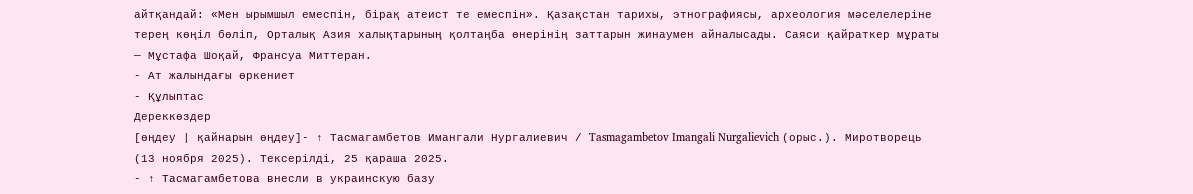айтқандай: «Мен ырымшыл емеспін, бірақ атеист те емеспін». Қазақстан тарихы, этнографиясы, археология мәселелеріне терең көңіл бөліп, Орталық Азия халықтарының қолтаңба өнерінің заттарын жинаумен айналысады. Саяси қайраткер мұраты — Мұстафа Шоқай, Франсуа Миттеран.
- Ат жалындағы өркениет
- Құлыптас
Дереккөздер
[өңдеу | қайнарын өңдеу]- ↑ Тасмагамбетов Имангали Нургалиевич / Tasmagambetov Imangali Nurgalievich (орыс.). Миротворець (13 ноября 2025). Тексерілді, 25 қараша 2025.
- ↑ Тасмагамбетова внесли в украинскую базу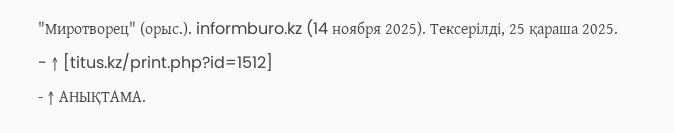"Миротворец" (орыс.). informburo.kz (14 ноября 2025). Тексерілді, 25 қараша 2025.
- ↑ [titus.kz/print.php?id=1512]
- ↑ АНЫҚТАМА.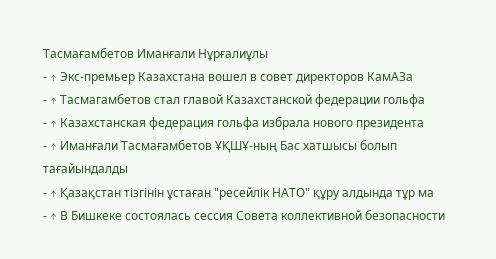Тасмағамбетов Иманғали Нұрғалиұлы
- ↑ Экс-премьер Казахстана вошел в совет директоров КамАЗа
- ↑ Тасмагамбетов стал главой Казахстанской федерации гольфа
- ↑ Казахстанская федерация гольфа избрала нового президента
- ↑ Иманғали Тасмағамбетов ҰҚШҰ-ның Бас хатшысы болып тағайындалды
- ↑ Қазақстан тізгінін ұстаған "ресейлік НАТО" құру алдында тұр ма
- ↑ В Бишкеке состоялась сессия Совета коллективной безопасности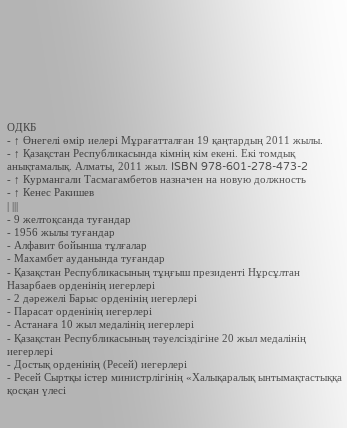ОДКБ
- ↑ Өнегелі өмір иелері Мұрағатталған 19 қаңтардың 2011 жылы.
- ↑ Қазақстан Республикасында кімнің кім екені. Екі томдық анықтамалық. Алматы, 2011 жыл. ISBN 978-601-278-473-2
- ↑ Курмангали Тасмагамбетов назначен на новую должность
- ↑ Кенес Ракишев
| |||
- 9 желтоқсанда туғандар
- 1956 жылы туғандар
- Алфавит бойынша тұлғалар
- Махамбет ауданында туғандар
- Қазақстан Республикасының тұңғыш президенті Нұрсұлтан Назарбаев орденінің иегерлері
- 2 дәрежелі Барыс орденінің иегерлері
- Парасат орденінің иегерлері
- Астанаға 10 жыл медалінің иегерлері
- Қазақстан Республикасының тәуелсіздігіне 20 жыл медалінің иегерлері
- Достық орденінің (Ресей) иегерлері
- Ресей Сыртқы істер министрлігінің «Халықаралық ынтымақтастыққа қосқан үлесі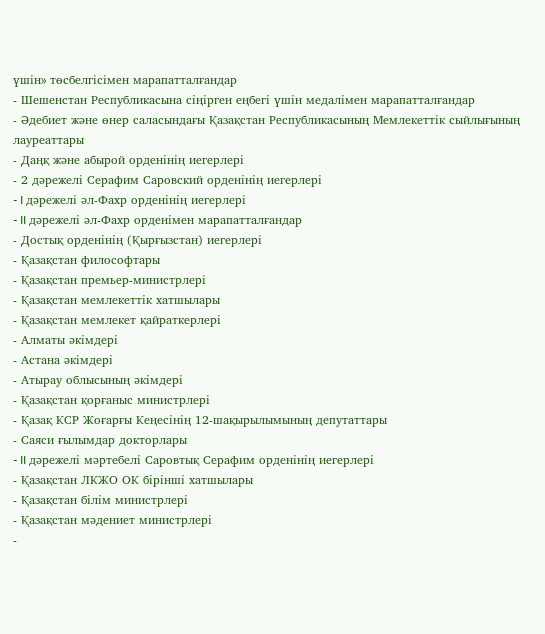үшін» төсбелгісімен марапатталғандар
- Шешенстан Республикасына сіңірген еңбегі үшін медалімен марапатталғандар
- Әдебиет және өнер саласындағы Қазақстан Республикасының Мемлекеттік сыйлығының лауреаттары
- Даңқ және абырой орденінің иегерлері
- 2 дәрежелі Серафим Саровский орденінің иегерлері
- I дәрежелі әл-Фахр орденінің иегерлері
- II дәрежелі әл-Фахр орденімен марапатталғандар
- Достық орденінің (Қырғызстан) иегерлері
- Қазақстан философтары
- Қазақстан премьер-министрлері
- Қазақстан мемлекеттік хатшылары
- Қазақстан мемлекет қайраткерлері
- Алматы әкімдері
- Астана әкімдері
- Атырау облысының әкімдері
- Қазақстан қорғаныс министрлері
- Қазақ КСР Жоғарғы Кеңесінің 12-шақырылымының депутаттары
- Саяси ғылымдар докторлары
- II дәрежелі мәртебелі Саровтық Серафим орденінің иегерлері
- Қазақстан ЛКЖО ОК бірінші хатшылары
- Қазақстан білім министрлері
- Қазақстан мәдениет министрлері
-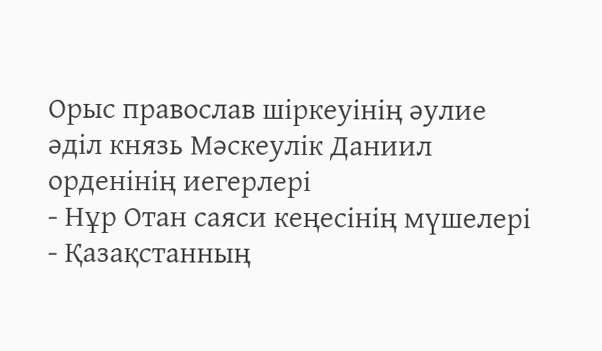Орыс православ шіркеуінің әулие әділ князь Мәскеулік Даниил орденінің иегерлері
- Нұр Отан саяси кеңесінің мүшелері
- Қазақстанның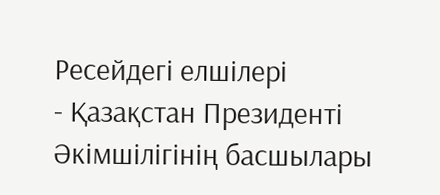Ресейдегі елшілері
- Қазақстан Президенті Әкімшілігінің басшылары